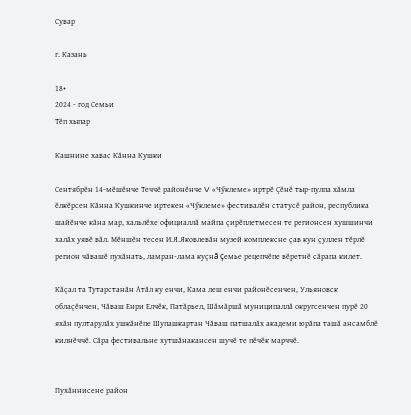Сувар

г. Казань

18+
2024 - год Семьи
Тӗп хыпар

Кашнине хавас Кăнна Кушки

Сентябрӗн 14-мӗшӗнче Теччӗ районӗнче V «Чӳклеме» иртрӗ Çӗнӗ тыр-пулпа хăмла ӗлкӗрсен Кăнна Кушкинче иртекен «Чӳклеме» фестивалӗн статусӗ район, республика шайӗнче кăна мар, хальлӗхе официаллă майпа çирӗплетмесен те регионсен хушшинчи халăх уявӗ вăл. Мӗншӗн тесен И.Я.Яковлевăн музей комплексне çав кун çуллен тӗрлӗ регион чăвашӗ пухăнать, ламран-лама куçнă çемье рецепчӗпе вӗретнӗ сăрапа килет.

Кăçал та Тутарстанăн Атăл ку енчи, Кама леш енчи районӗсенчен, Ульяновск облаçӗнчен, Чăваш Енри Елчӗк, Патăрьел, Шăмăршă муниципаллă округсенчен пурӗ 20 яхăн пултарулăх ушкăнӗпе Шупашкартан Чăваш патшалăх академи юрăпа ташă ансамблӗ килнӗччӗ. Сăра фестивальне хутшăнакансен шучӗ те пӗчӗк марччӗ.


Пухăннисене район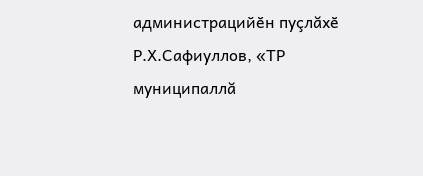администрацийӗн пуçлăхӗ Р.Х.Сафиуллов, «ТР муниципаллă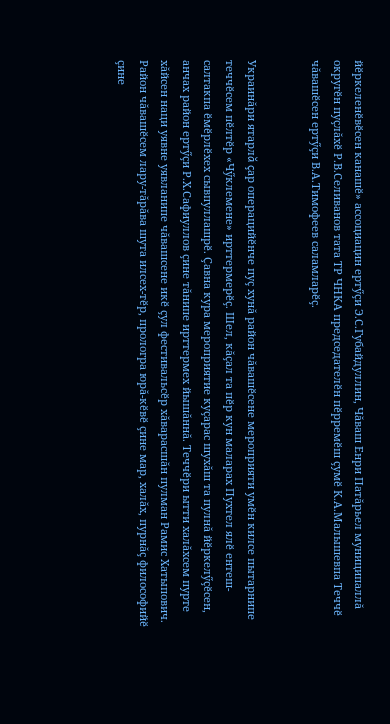йӗркеленӗвӗсен канашӗ» ассоциацин ертӳçи Э.С.Губайдуллин, Чăваш Енри Патăрьел муниципаллă округӗн пуçлăхӗ Р.В.Селиванов тата ТР ЧНКА председателӗн пӗрремӗш çумӗ К.А.Малышевпа Теччӗ чăвашӗсен ертӳçи В.А.Тимофеев саламларӗç.


Украинăри ятарлă çар операцийӗнче пуç хунă район чăвашӗсене мероприяти умӗн килсе пытарнипе теччӗсем пӗлтӗр «Чӳклемене» ирттермерӗç. Шел, кăçал та пӗр кун маларах Пухтел ялӗ ентеш-салтакпа ӗмӗрлӗхех сывпуллашрӗ. Çавна кура мероприятие куçарас шухăш та пулнă йӗркелӳçӗсен, анчах район ертӳçи Р.Х.Сафиуллов çине тăнипе ирттермех йышăннă. Теччӗри ытти халăхсем пурте хăйсен наци уявне уявланипе чăвашсене икӗ çул фестивальсӗр хăварасшăн пулман Рамис Хатыпович.
Район чăвашӗсем лару-тăрăва шута илсех-тӗр, прологра юрă-кӗвӗ çине мар, халăх, пурнăç философийӗ çине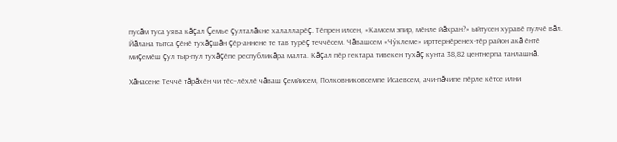пусăм туса уява кăçал Çемье çулталăкне халалларӗç. Тӗпрен илсен, «Камсем эпир, мӗнле йăхран?» ыйтусен хуравӗ пулчӗ вăл. Йăлана тытса çӗнӗ тухăçшăн çӗр-аннене те тав турӗç теччӗсем. Чăвашсем «Чӳклеме» ирттернӗренех-тӗр район акă ӗнтӗ миçемӗш çул тыр-пул тухăçӗпе республикăра малта. Кăçал пӗр гектара тивекен тухăç кунта 38,82 центнерпа танлашнă.

Хăнасене Теччӗ тăрăхӗн чи тӗс–лӗхлӗ чăваш çемйисем, Полковниковсемпе Исаевсем, ачи-пăчипе пӗрле кӗтсе илни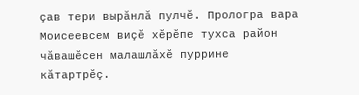çав тери вырăнлă пулчӗ. Прологра вара Моисеевсем виçӗ хӗрӗпе тухса район чăвашӗсен малашлăхӗ пуррине кăтартрӗç.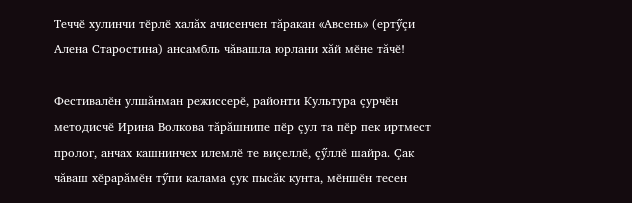Теччӗ хулинчи тӗрлӗ халăх ачисенчен тăракан «Авсень» (ертӳçи Алена Старостина) ансамбль чăвашла юрлани хăй мӗне тăчӗ!

Фестивалӗн улшăнман режиссерӗ, районти Культура çурчӗн методисчӗ Ирина Волкова тăрăшнипе пӗр çул та пӗр пек иртмест пролог, анчах кашнинчех илемлӗ те виçеллӗ, çӳллӗ шайра. Çак чăваш хӗрарăмӗн тӳпи калама çук пысăк кунта, мӗншӗн тесен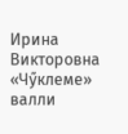Ирина Викторовна «Чӳклеме» валли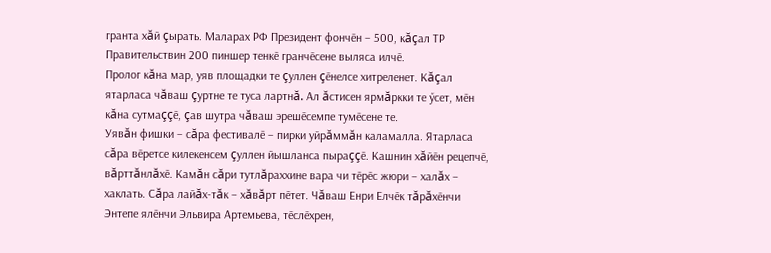гранта хăй çырать. Маларах РФ Президент фончӗн – 500, кăçал ТР Правительствин 200 пиншер тенкӗ гранчӗсене выляса илчӗ.
Пролог кăна мар, уяв площадки те çуллен çӗнелсе хитреленет. Кăçал ятарласа чăваш çуртне те туса лартнă. Ал ăстисен ярмăркки те ӳсет, мӗн кăна сутмаççӗ, çав шутра чăваш эрешӗсемпе тумӗсене те.
Уявăн фишки – сăра фестивалӗ – пирки уйрăммăн каламалла. Ятарласа сăра вӗретсе килекенсем çуллен йышланса пыраççӗ. Кашнин хăйӗн рецепчӗ, вăрттăнлăхӗ. Камăн сăри тутлăраххине вара чи тӗрӗс жюри – халăх – хаклать. Сăра лайăх-тăк – хăвăрт пӗтет. Чăваш Енри Елчӗк тăрăхӗнчи Энтепе ялӗнчи Эльвира Артемьева, тӗслӗхрен,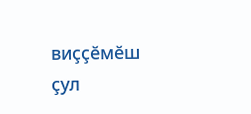виççӗмӗш çул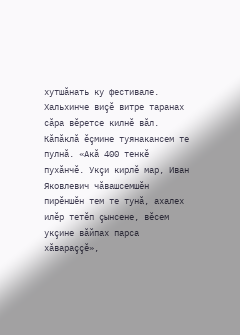хутшăнать ку фестивале. Хальхинче виçӗ витре таранах сăра вӗретсе килнӗ вăл. Кăпăклă ӗçмине туянакансем те пулнă. «Акă 400 тенкӗ пухăнчӗ. Укçи кирлӗ мар, Иван Яковлевич чăвашсемшӗн пирӗншӗн тем те тунă, ахалех илӗр тетӗп çынсене, вӗсем укçине вăйпах парса хăвараççӗ»,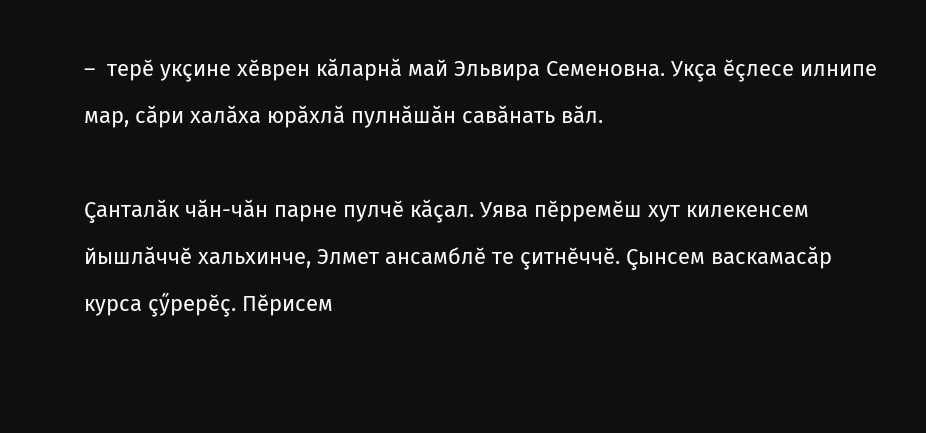–  терӗ укçине хӗврен кăларнă май Эльвира Семеновна. Укçа ӗçлесе илнипе мар, сăри халăха юрăхлă пулнăшăн савăнать вăл.

Çанталăк чăн-чăн парне пулчӗ кăçал. Уява пӗрремӗш хут килекенсем йышлăччӗ хальхинче, Элмет ансамблӗ те çитнӗччӗ. Çынсем васкамасăр курса çӳрерӗç. Пӗрисем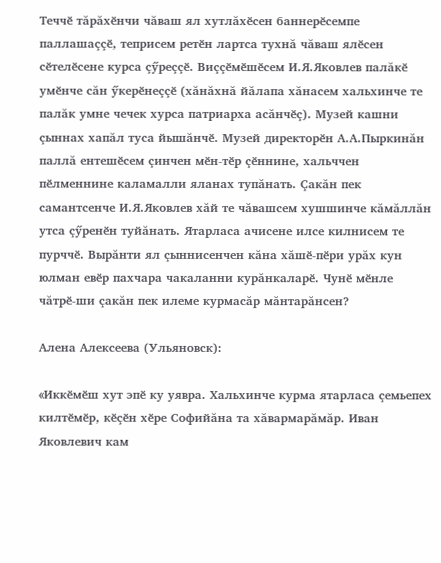Теччӗ тăрăхӗнчи чăваш ял хутлăхӗсен баннерӗсемпе паллашаççӗ, теприсем ретӗн лартса тухнă чăваш ялӗсен сӗтелӗсене курса çӳреççӗ. Виççӗмӗшӗсем И.Я.Яковлев палăкӗ умӗнче сăн ӳкерӗнеççӗ (хăнăхнă йăлапа хăнасем хальхинче те палăк умне чечек хурса патриарха асăнчӗç). Музей кашни çыннах хапăл туса йышăнчӗ. Музей директорӗн А.А.Пыркинăн паллă ентешӗсем çинчен мӗн-тӗр çӗннине, хальччен пӗлменнине каламалли яланах тупăнать. Çакăн пек самантсенче И.Я.Яковлев хăй те чăвашсем хушшинче кăмăллăн утса çӳренӗн туйăнать. Ятарласа ачисене илсе килнисем те пурччӗ. Вырăнти ял çыннисенчен кăна хăшӗ-пӗри урăх кун юлман евӗр пахчара чакаланни курăнкаларӗ. Чунӗ мӗнле чăтрӗ-ши çакăн пек илеме курмасăр мăнтарăнсен?

Алена Алексеева (Ульяновск):

«Иккӗмӗш хут эпӗ ку уявра. Хальхинче курма ятарласа çемьепех килтӗмӗр, кӗçӗн хӗре Софийăна та хăвармарăмăр. Иван Яковлевич кам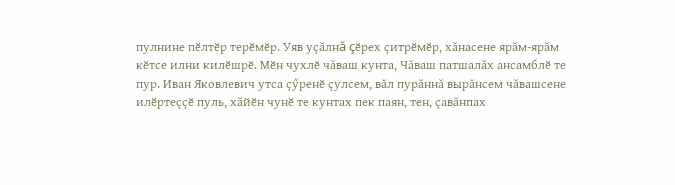пулнине пӗлтӗр терӗмӗр. Уяв уçăлнă çӗрех çитрӗмӗр, хăнасене ярăм-ярăм кӗтсе илни килӗшрӗ. Мӗн чухлӗ чăваш кунта, Чăваш патшалăх ансамблӗ те пур. Иван Яковлевич утса çӳренӗ çулсем, вăл пурăннă вырăнсем чăвашсене илӗртеççӗ пуль, хăйӗн чунӗ те кунтах пек паян, тен, çавăнпах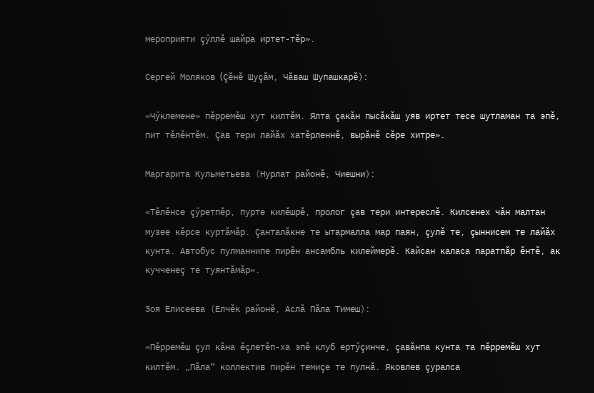мероприяти çӳллӗ шайра иртет-тӗр».

Сергей Моляков (Çӗнӗ Шуçăм, Чăваш Шупашкарӗ):

«Чӳклемене» пӗрремӗш хут килтӗм. Ялта çакăн пысăкăш уяв иртет тесе шутламан та эпӗ, пит тӗлӗнтӗм. Çав тери лайăх хатӗрленнӗ, вырăнӗ сӗре хитре».

Маргарита Кульметьева (Нурлат районӗ, Чиешни):

«Тӗлӗнсе çӳретпӗр, пурте килӗшрӗ, пролог çав тери интереслӗ. Килсенех чăн малтан музее кӗрсе куртăмăр. Çанталăкне те ытармалла мар паян, çулӗ те, çыннисем те лайăх кунта. Автобус пулманнипе пирӗн ансамбль килеймерӗ. Кайсан каласа паратпăр ӗнтӗ, ак кучченеç те туянтăмăр».

Зоя Елисеева (Елчӗк районӗ, Аслă Пăла Тимеш):

«Пӗрремӗш çул кăна ӗçлетӗп-ха эпӗ клуб ертӳçинче, çавăнпа кунта та пӗрремӗш хут килтӗм. „Пăла“ коллектив пирӗн темиçе те пулнă. Яковлев çуралса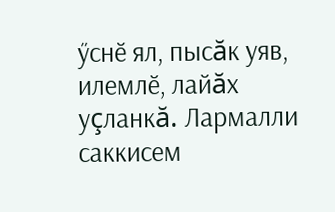ӳснӗ ял, пысăк уяв, илемлӗ, лайăх уçланкă. Лармалли саккисем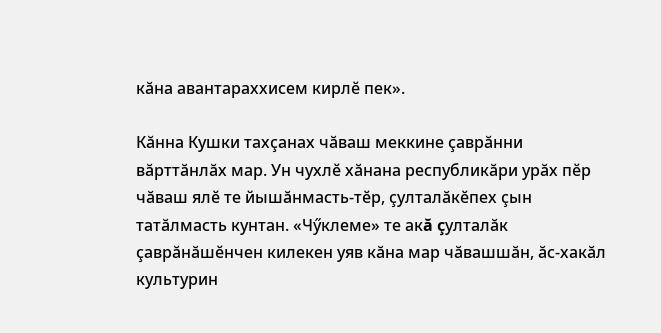кăна авантараххисем кирлӗ пек».

Кăнна Кушки тахçанах чăваш меккине çаврăнни вăрттăнлăх мар. Ун чухлӗ хăнана республикăри урăх пӗр чăваш ялӗ те йышăнмасть-тӗр, çулталăкӗпех çын татăлмасть кунтан. «Чӳклеме» те акă çулталăк çаврăнăшӗнчен килекен уяв кăна мар чăвашшăн, ăс-хакăл культурин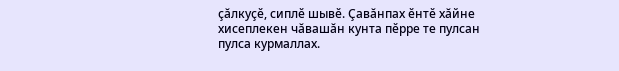çăлкуçӗ, сиплӗ шывӗ. Çавăнпах ӗнтӗ хăйне хисеплекен чăвашăн кунта пӗрре те пулсан пулса курмаллах.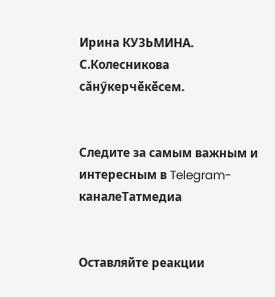Ирина КУЗЬМИНА.
С.Колесникова сăнӳкерчӗкӗсем.


Следите за самым важным и интересным в Telegram-каналеТатмедиа


Оставляйте реакции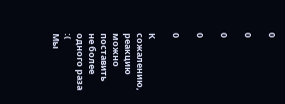0

0

0

0

0

К сожалению, реакцию можно поставить не более одного раза :(
Мы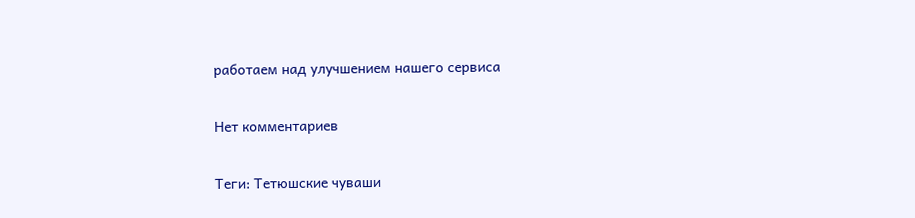работаем над улучшением нашего сервиса

Нет комментариев

Теги: Тетюшские чуваши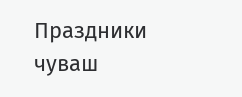Праздники чуваш